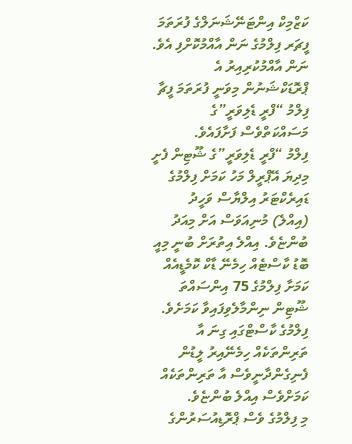ކަޒްމިކް އިންޓަނޭޝަނަލްގެ ފުރަތަމަ ފީޗަރ ފިލްމުގެ ނަން އާއްމުކޮށްފި އެވެ. ނަން އާއްމުކުރިއިރު އެ ޕްރޮޑަކްޝަނުން މިވަނީ ފުރަތަމަ ފީޗާ ފިލްމު “ފްރީ ޑެލިވަރީ”ގެ މަސައްކަތްވެސް ފަށާފައެވެ.
ފިލްމު “ފްރީ ޑެލިވަރީ”ގެ ޝޫޓިން ފެށީ މިދިޔަ އޭޕްރީލް މަހު ކަމަށް ފިލްމުގެ ޑައިރެކްޓަރު އިލްޔާސް ވަހީދު (އިއްލެ) މުނިއަވަސް އަށް މިއަދު ބުންޏެވެ. އިއްލެ އިތުރަށް ބުނީ މިއީ ބޮޑު ކާސްޓެއް ހިމެނޭ ޑާކް ކޮމެޑީއެއް ކަމަށާ ފިލްމުގެ 75 އިންސައްތަ ޝޫޓިން ނިންމާލެވިފައިވާ ކަމަށެވެ.
ފިލްމުގެ ކާސްޓްގައި ގިނަ އާ ތަރިންތަކެއް ހިމެނޭއިރު ލީޑުން ފެނިގެންދާނީވެސް އާ ތަރިންތަކެއް ކަމަށްވެސް އިއްލެ ބުންޏެވެ.
މި ފިލްމުގެ ވެސް ޕްރޮޑިއުސަރުންގެ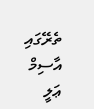ތެރޭގައި އާސިމް ޢަލީ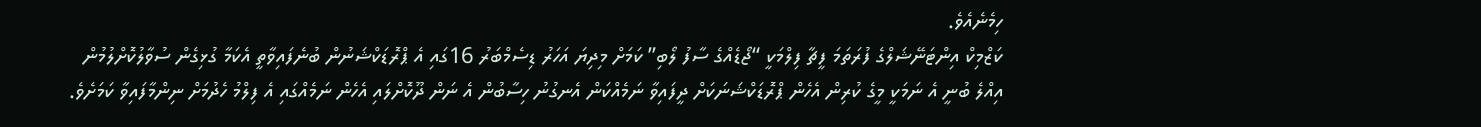ހިމެނެއެވެ.
ކަޒްމިކް އިންޓަނޭޝަލްގެ ފުރަތަމަ ފީޗާ ފިލްމަކީ “ޖޯޑެއްގެ ސާފު ލޯބި” ކަމަށް މިދިޔަ އަހަރު ޑިސެމްބަރު 16ގައި އެ ޕްރޮޑަކްޝަނުން ބުނެފައިވާތީ އެކަމާ ގުޅިގެން ސުވާލުކޮށްލުމުން އިއްލެ ބުނީ އެ ނަމަކީ މީގެ ކުރިން އެހެން ޕްރޮޑަކްޝަނަކަށް ދީފައިވާ ނަމެއްކަން އެނގުނު ހިސާބުން އެ ނަން ދޫކޮށްލައި އެހެން ނަމެއްގައި އެ ފިލްމު ހެދުމަށް ނިންމާފައިވާ ކަމަށެވެ.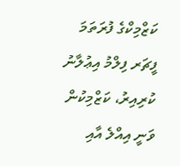ކަޒްމިކްގެ ފުރަތަމަ ފީޗަރ ފިލްމު އިޢުލާނު ކުރިއިރު، ކަޒްމިކުން ވަނީ އިއްލެ އާއި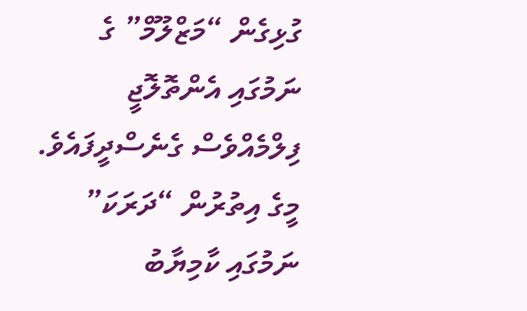ގުޅިގެން “މަޒްލޫމް” ގެ ނަމުގައި އެންތޮލޮޖީ ފިލްމެއްވެސް ގެނެސްދީފައެވެ. މީގެ އިތުރުން “ދަރަކަ” ނަމުގައި ކާމިޔާބު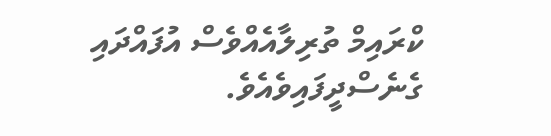ކްރައިމް ތުރިލާއެއްވެސް އުފައްދައި ގެނެސްދީފައިވެއެވެ.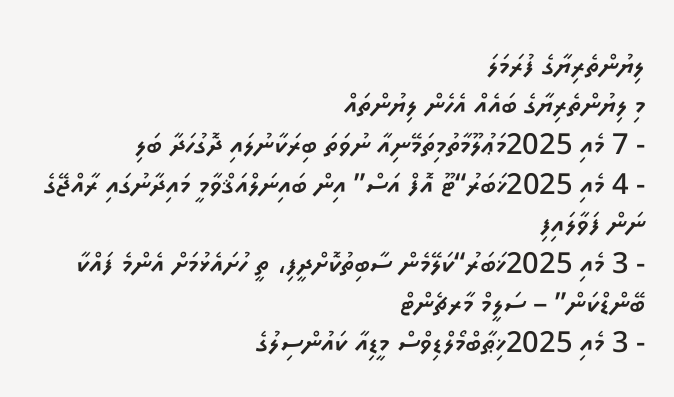ލިޔުންތެރިޔާގެ ފުރަމަލަ
މި ލިޔުންތެރިޔާގެ ބައެއް އެހެން ލިޔުންތައް
- 7 މެއި 2025މަޢުލޫމާތުމިތަމޭނިއާ ނުވަތަ ބިރަކާނުލައި ދޮގުހަދާ ބަލި
- 4 މެއި 2025ޚަބަރު“ޓޫ އޮފް އަސް” އިން ބައިނަލްއަޤްވާމީ މައިދާނުގައި ރާއްޖޭގެ ނަން ފަވާލައިފި
- 3 މެއި 2025ޚަބަރު“ކަލޭމެން ސާބިތުކޮށްދީފި، ތީ ހުށައެޅުމަށް އެންމެ ފައްކާ ބޭންޑްކަން” – ސަލީމް މާރޗެންޓް
- 3 މެއި 2025ޚިޠާބްމޯލްޑިވްސް މީޑިއާ ކައުންސިލުގެ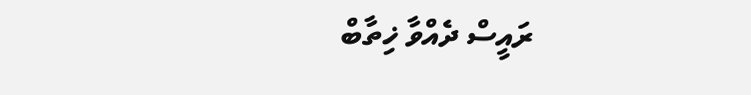ރައީސް ދެއްވާ ޚިތާބް